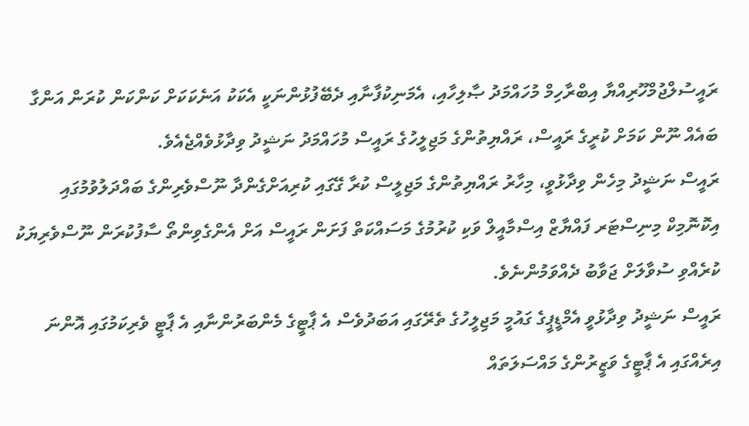ރައީސުލްޖުމްހޫރިއްޔާ އިބްރާހިމް މުހައްމަދު ޞާލިހާއި، އެމަނިކުފާނާއި ދެބޭފުޅުންނަކީ އެކަކު އަނެކަކަށް ކަންކަން ކުރަން އަންގާ ބައެއް ނޫން ކަމަށް ކުރީގެ ރައީސް، ރައްޔިތުންގެ މަޖިލީހުގެ ރައީސް މުހައްމަދު ނަޝީދު ވިދާޅުވެއްޖެއެވެ.
ރައީސް ނަޝީދު މިހެން ވިދާޅުވީ، މިހާރު ރައްޔިތުންގެ މަޖިލީސް ކުރާ ގޭގައި ކުރިއަށްގެންދާ ނޫސްވެރިންގެ ބައްދަލުވުމުގައި އިކޮނޮމިކް މިނިސްޓަރ ފައްޔާޒް އިސްމާއީލް ވަކި ކުރުމުގެ މަސައްކަތް ފަށަން ރައީސް އަށް އެންގެވިންތޯ ސާފުކުރަން ނޫސްވެރިޔަކު ކުރެއްވި ސުވާލަށް ޖަވާބު ދެއްވަމުންނެވެ.
ރައީސް ނަޝީދު ވިދާޅުވީ އެމްޑީޕީގެ ގައުމީ މަޖިލީހުގެ ތެރޭގައި އަބަދުވެސް އެ ޕާޓީގެ މެންބަރުންނާއި އެ ޕާޓީ ވެރިކަމުގައި އޮންނަ އިރެއްގައި އެ ޕާޓީގެ ވަޒީރުންގެ މައްސަލަތައް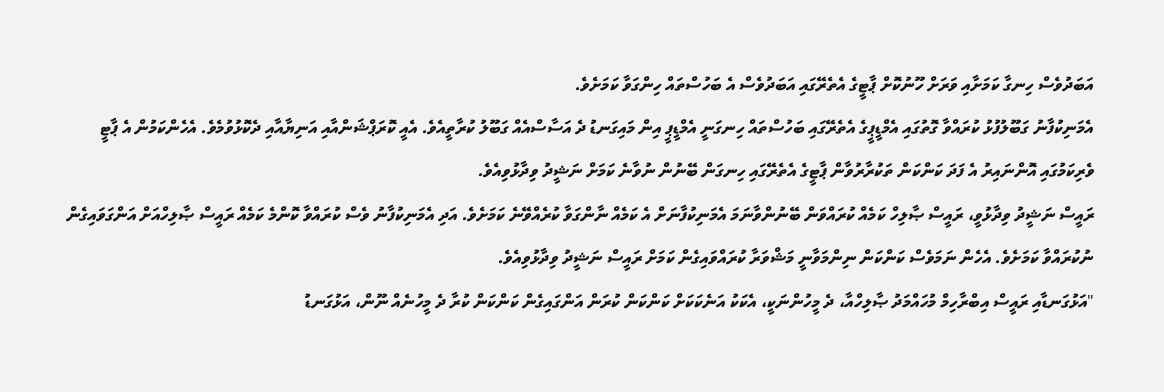އަބަދުވެސް ހިނގާ ކަމަށާއި ވަރަށް ހޫނުކޮށް ޕާޓީގެ އެތެރޭގައި އަބަދުވެސް އެ ބަހުސްތައް ހިންގަވާ ކަމަށެވެ.
އެމަނިކުފާނު ގަބޫލުފުޅު ކުރައްވާ ގޮތުގައި އެމްޑީޕީގެ އެތެރޭގައި ބަހުސްތައް ހިނގަނީ އެމްޑީޕީ އިން މައިގަނޑު ދެ އަސާސްއެއް ގަބޫލު ކުރާތީއެވެ. އެއީ ކޮރަޕްޝަންއާއި އަނިޔާއާއި ދެކޮޅުވުމެވެ. އެހެންކަމުން އެ ޕާޓީ ވެރިކަމުގައި އޮންނައިރު އެ ފަދަ ކަންކަން ތަކުރާރުވާން ޕާޓީގެ އެތެރޭގައި ހިނގަން ބޭނުން ނުވާނެ ކަމަށް ނަޝީދު ވިދާޅުވިއެވެ.
ރައީސް ނަޝީދު ވިދާޅުވީ، ރައީސް ޞާލިހް ކަމެއް ކުރައްވަން ބޭނުންވާނަމަ އެމަނިކުފާނަށް އެ ކަމެއް ނާންގަވާ ކުރެއްވޭނެ ކަމަށެވެ. އަދި އެމަނިކުފާނު ވެސް ކުރައްވާ ކޮންމެ ކަމެއް ރައީސް ޞާލިހްއަށް އަންގަވައިގެން ނުކުރައްވާ ކަމަށެވެ. އެހެން ނަމަވެސް ކަންކަން ނިންމަވާނީ މަޝްވަރާ ކުރައްވައިގެން ކަމަށް ރައީސް ނަޝީދު ވިދާޅުވިއެވެ.
"އަޅުގަނޑާއި ރައީސް އިބްރާހިމް މުހައްމަދު ޞާލިހްއާ، ދެ މީހުންނަކީ، އެކަކު އަނެކަކަށް ކަންކަން ކުރަން އަންގައިގެން ކަންކަން ކުރާ ދެ މީހުނެއް ނޫން، އަޅުގަނޑު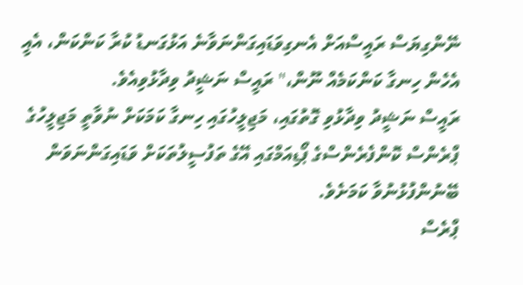ނޭންގިޔަސް ރައީސްއަށް އެނގިވަޑައިގަންނަވާނެ އަޅުގަނޑު ކުރާ ކަންކަން، އެއީ އެހެން ހިނގާ ކަންކަމެއް ނޫން،" ރައީސް ނަޝީދު ވިދާޅުވިއެވެ.
ރައީސް ނަޝީދު ވިދާޅުވި ގޮތުގައި، މަޖިލީހުގައި ހިނގާ ކަމަކަށް ނުވާތީ މަޖިލީހުގެ ޕްރެންސް ކޮންފެރެންސްގެ ޕޯޑިއަމްގައި އޭގެ ތަފުސީލުތަކަށް ވަޑައިގަންނަވަން ބޭނުންފުޅުނުވާ ކަމަށެވެ.
ޕްރެސް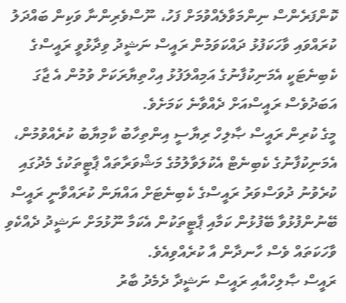ކޮންފަރެންސް ނިންމަވާލެއްވުމަށް ފަހު، ނޫސްވެރިންނާ ވަކިން ބައްދަލު ކުރައްވައި ވާހަކަފުޅު ދައްކަވަމުން ރައީސް ނަޝީދު ވިދާޅުވީ ރައީސްގެ ކެބިނެޓަކީ އެމަނިކުފާނުގެ އަމިއްލަފުޅު އިހްތިޔާރަކަށް ވުމުން އެ ޖާގަ އަބަދުވެސް ރައީސްއަށް ދެއްވާނެ ކަމަށެވެ.
މީގެ ކުރިން ރައީސް ޞާލިހް ރިޔާސީ އިންތިހާބު ކާމިޔާބު ކުރެއްވުމުން، އެމަނިކުފާނުގެ ކެބިނެޓް އެކުލަވާލުމުގެ މަޝްވަރާތައް ޕާޓީތަކުގެ މެދުގައި ކުރެވުނު ދުވަސްވަރު ރައީސްގެ ކެބިނެޓަށް އައްޔަން ކުރައްވާނީ ރައީސް ބޭނުންފުޅުވާ ބޭފުޅުން ކަމާއި ޕާޓީތަކުން އެކަމާ ނޫޅުމަށް ނަޝީދު ދެއްކެވި ވާހަކަތައް ވެސް ހާނދާން އާ ކުރެއްވިއެވެ.
ރައީސް ޞާލިހްއާއި ރައީސް ނަޝީދާ ދެމެދު ބާރު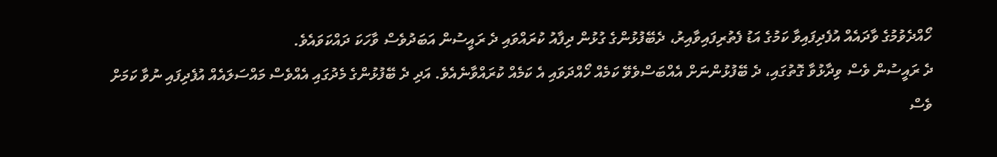ހޯއްދެވުމުގެ ވާދައެއް އުފެދިފައިވާ ކަމުގެ އަޑު ފެތުރިފައިވާއިރު، ދެބޭފުޅުންގެ ގުޅުން ދިފާއު ކުރައްވައި ދެ ރައީސުން އަބަދުވެސް ވާހަކަ ދައްކަވައެވެ.
ދެ ރައީސުން ވެސް ވިދާޅުވާ ގޮތުގައި، ދެ ބޭފުޅުންނަށް އެއްބަސްވެވޭ ކަމެއް ހޯއްދަވައި އެ ކަމެއް ކުރައްވާނެއެވެ. އަދި ދެ ބޭފުޅުންގެ މެދުގައި އެއްވެސް މައްސަލައެއް އުފެދިފައި ނުވާ ކަމަށް ވެސް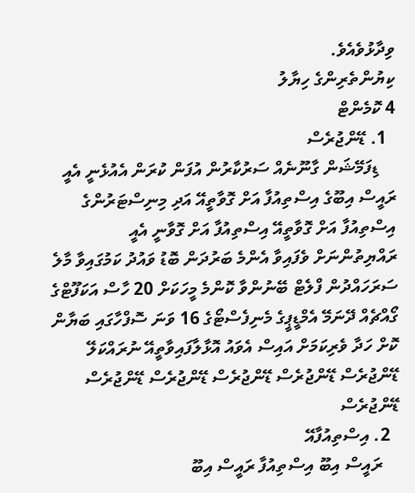ވިދާޅުވެއެވެ.
ކިޔުންތެރިންގެ ހިޔާލު
4 ކޮމެންޓް
  1. ޑޭންޖުރެސް
    ޑިފަމޭޝަން ގާނޫނެއް ސަރުކާރުން އުފަން ކުރަން އެއުޅެނީ އެއީ ރައީސް އިބޫގެ އިސްތިއުފާ އަށް ގޮވާތީއޭ އަދި މިނިސްޓަރުންގެ އިސްތިއުފާ އަށް ގޮވާތީއޭ އިސްތިއުފާ އަށް ގޮވާނީ އެއީ ރައްޔިތުންނަށް ވެފައިވާ އެންމެ ބަރުދަން ބޮޑު ވައުދު ކަމުގައިވާ މާލެ ސަރަހައްދުން ފްލެޓް ބޭނުންވާ ކޮންމެ މީހަކަށް 20 ހާސް އަކަފޫޓްގެ ގޯއްޗެއް ދޭނަމޭ އެމްޑީޕީގެ މެނިފެސްޓޯގެ 16 ވަނަ ސޮފްހާގައި ބަޔާން ކޮށް ހަދާ ވެރިކަމަށް އައިސް އެވައު އޮޅާލާފައިވާތީއޭ ނުރައްކަލޭ ޑޭންޖުރެސް ޑޭންޖުރެސް ޑޭންޖުރެސް ޑޭންޖުރެސް ޑޭންޖުރެސް ޑޭންޖުރެސް
  2. އިސްތިއުފާއޭ
    ރައީސް އިބޫ އިސްތިއުފާ ރައީސް އިބޫ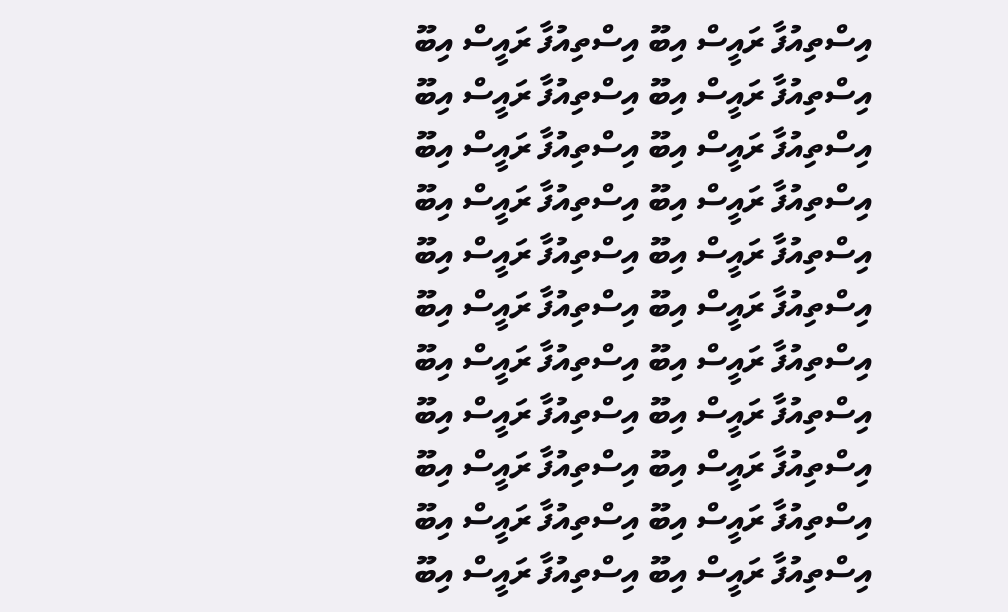އިސްތިއުފާ ރައީސް އިބޫ އިސްތިއުފާ ރައީސް އިބޫ އިސްތިއުފާ ރައީސް އިބޫ އިސްތިއުފާ ރައީސް އިބޫ އިސްތިއުފާ ރައީސް އިބޫ އިސްތިއުފާ ރައީސް އިބޫ އިސްތިއުފާ ރައީސް އިބޫ އިސްތިއުފާ ރައީސް އިބޫ އިސްތިއުފާ ރައީސް އިބޫ އިސްތިއުފާ ރައީސް އިބޫ އިސްތިއުފާ ރައީސް އިބޫ އިސްތިއުފާ ރައީސް އިބޫ އިސްތިއުފާ ރައީސް އިބޫ އިސްތިއުފާ ރައީސް އިބޫ އިސްތިއުފާ ރައީސް އިބޫ އިސްތިއުފާ ރައީސް އިބޫ އިސްތިއުފާ ރައީސް އިބޫ އިސްތިއުފާ ރައީސް އިބޫ އިސްތިއުފާ ރައީސް އިބޫ އިސްތިއުފާ ރައީސް އިބޫ އިސްތިއުފާ ރައީސް އިބޫ އިސްތިއުފާ ރައީސް އިބޫ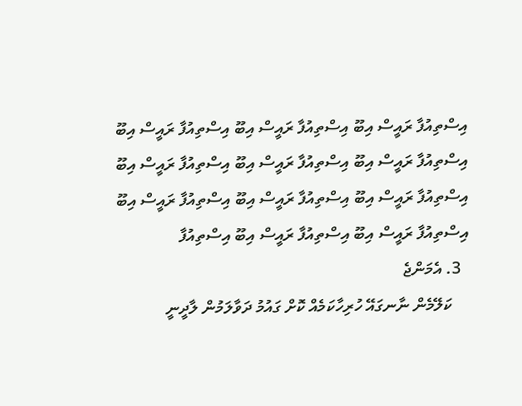އިސްތިއުފާ ރައީސް އިބޫ އިސްތިއުފާ ރައީސް އިބޫ އިސްތިއުފާ ރައީސް އިބޫ އިސްތިއުފާ ރައީސް އިބޫ އިސްތިއުފާ ރައީސް އިބޫ އިސްތިއުފާ ރައީސް އިބޫ އިސްތިއުފާ ރައީސް އިބޫ އިސްތިއުފާ ރައީސް އިބޫ އިސްތިއުފާ ރައީސް އިބޫ އިސްތިއުފާ ރައީސް އިބޫ އިސްތިއުފާ ރައީސް އިބޫ އިސްތިއުފާ
  3. އެމަންޖެ
    ކަލޭމެން ނާނގައޭ ހުރިހާކަމެއް ކޮށް ގައުމު ދަވާލަމުން ލާދީނީ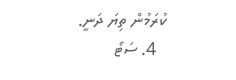ކުރަމުން ތިޔަ ދަނީ.
  4. ސަޓޯ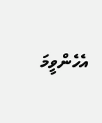އެހެންވީމަ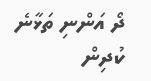ދޯ އަންނި ތަޅާނެ ކުދިން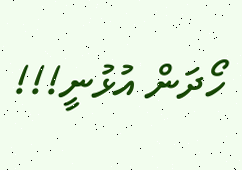ހޯދަން އުޅުނީ!!!